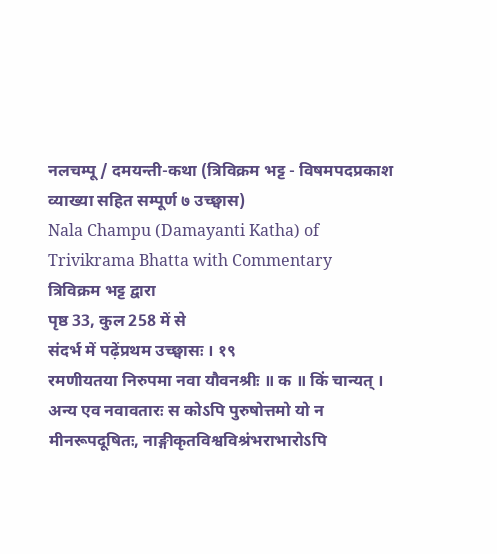नलचम्पू / दमयन्ती-कथा (त्रिविक्रम भट्ट - विषमपदप्रकाश व्याख्या सहित सम्पूर्ण ७ उच्छ्वास)
Nala Champu (Damayanti Katha) of Trivikrama Bhatta with Commentary
त्रिविक्रम भट्ट द्वारा
पृष्ठ 33, कुल 258 में से
संदर्भ में पढ़ेंप्रथम उच्छ्वासः । १९
रमणीयतया निरुपमा नवा यौवनश्रीः ॥ क ॥ किं चान्यत् । अन्य एव नवावतारः स कोऽपि पुरुषोत्तमो यो न मीनरूपदूषितः, नाङ्गीकृतविश्वविश्रंभराभारोऽपि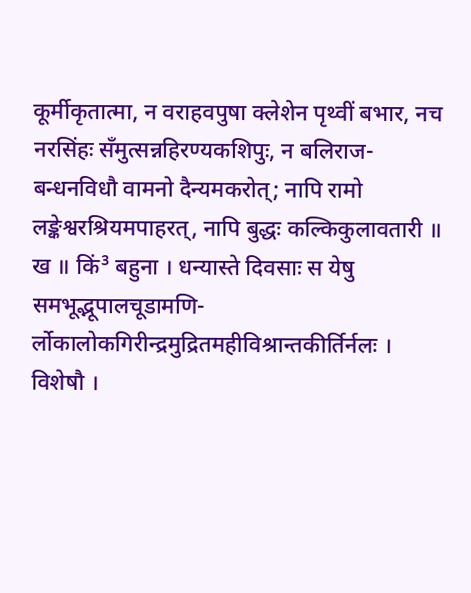कूर्मीकृतात्मा, न वराहवपुषा क्लेशेन पृथ्वीं बभार, नच नरसिंहः सँमुत्सन्नहिरण्यकशिपुः, न बलिराज- बन्धनविधौ वामनो दैन्यमकरोत्; नापि रामो लङ्केश्वरश्रियमपाहरत्, नापि बुद्धः कल्किकुलावतारी ॥ ख ॥ किं³ बहुना । धन्यास्ते दिवसाः स येषु समभूद्भूपालचूडामणि- र्लोकालोकगिरीन्द्रमुद्रितमहीविश्रान्तकीर्तिर्नलः ।
विशेषौ ।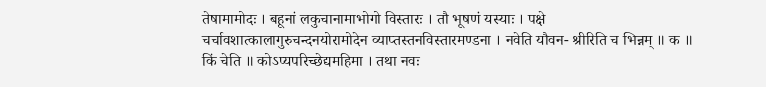तेषामामोदः । बहूनां लकुचानामाभोगो विस्तारः । तौ भूषणं यस्याः । पक्षे चर्चावशात्कालागुरुचन्दनयोरामोदेन व्याप्तस्तनविस्तारमण्डना । नवेति यौवन- श्रीरिति च भिन्नम् ॥ क ॥ किं चेति ॥ कोऽप्यपरिच्छेद्यमहिमा । तथा नवः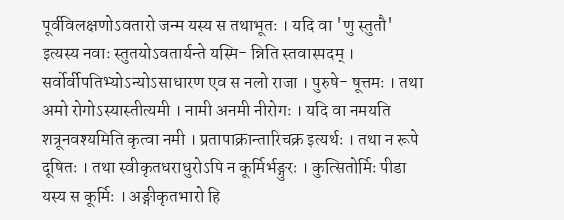पूर्वविलक्षणोऽवतारो जन्म यस्य स तथाभूतः । यदि वा 'णु स्तुतौ' इत्यस्य नवाः स्तुतयोऽवतार्यन्ते यस्मि- न्निति स्तवास्पदम् । सर्वोर्वीपतिभ्योऽन्योऽसाधारण एव स नलो राजा । पुरुषे- षूत्तमः । तथा अमो रोगोऽस्यास्तीत्यमी । नामी अनमी नीरोगः । यदि वा नमयति शत्रूनवश्यमिति कृत्वा नमी । प्रतापाक्रान्तारिचक्र इत्यर्थः । तथा न रूपे दूषितः । तथा स्वीकृतधराधुरोऽपि न कूर्मिर्भङ्गुरः । कुत्सितोर्मिः पीडा यस्य स कूर्मिः । अङ्गीकृतभारो हि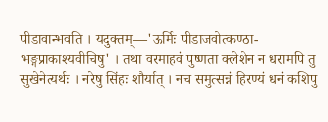पीडावान्भवति । यदुक्तम्—'ऊर्मिः पीडाजवोत्कण्ठा- भङ्गप्राकाश्यवीचिषु' । तथा वरमाहवं पुष्णता क्लेशेन न धरामपि तु सुखेनेत्यर्थः । नरेषु सिंहः शौर्यात् । नच समुत्सन्नं हिरण्यं धनं कशिपु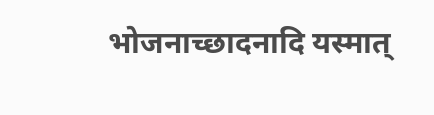भोजनाच्छादनादि यस्मात्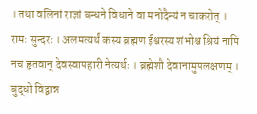। तथा वलिनां राज्ञां बन्धने विधाने वा मनोदैन्यं न चाकरोत् । रामः सुन्दरः । अलमत्यर्थं कस्य ब्रह्मण ईश्वरस्य शंभोश्च श्रियं नापि नच हृतवान् देवस्वापहारी नेत्यर्थः । ब्रह्मेशौ देवानामुपलक्षणम् । बुद्धो विद्वान्न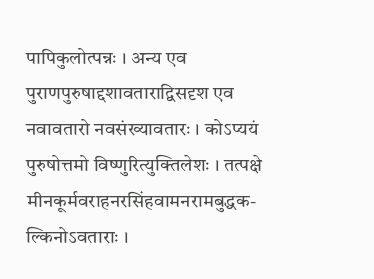पापिकुलोत्पन्नः । अन्य एव पुराणपुरुषाद्दशावताराद्विसदृश एव नवावतारो नवसंख्यावतारः । कोऽप्ययं पुरुषोत्तमो विष्णुरित्युक्तिलेशः । तत्पक्षे मीनकूर्मवराहनरसिंहवामनरामबुद्धक- ल्किनोऽवताराः ।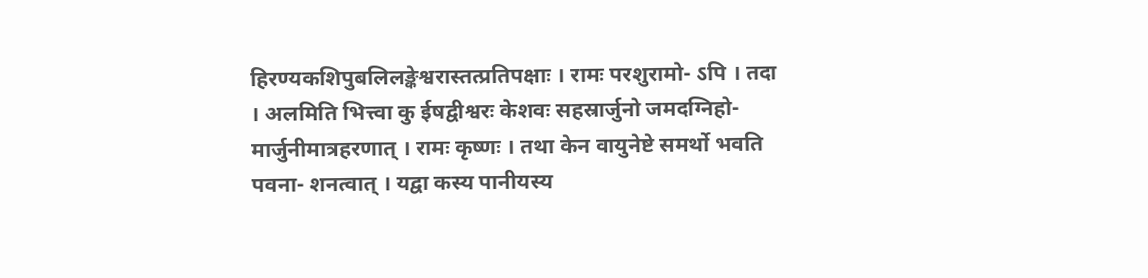हिरण्यकशिपुबलिलङ्केश्वरास्तत्प्रतिपक्षाः । रामः परशुरामो- ऽपि । तदा । अलमिति भित्त्वा कु ईषद्वीश्वरः केशवः सहस्रार्जुनो जमदग्निहो- मार्जुनीमात्रहरणात् । रामः कृष्णः । तथा केन वायुनेष्टे समर्थो भवति पवना- शनत्वात् । यद्वा कस्य पानीयस्य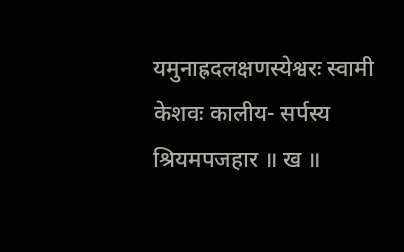यमुनाह्रदलक्षणस्येश्वरः स्वामी केशवः कालीय- सर्पस्य श्रियमपजहार ॥ ख ॥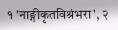१ 'नाङ्गीकृतविश्रंभरा', २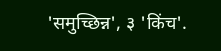'समुच्छिन्न', ३ 'किंच'.